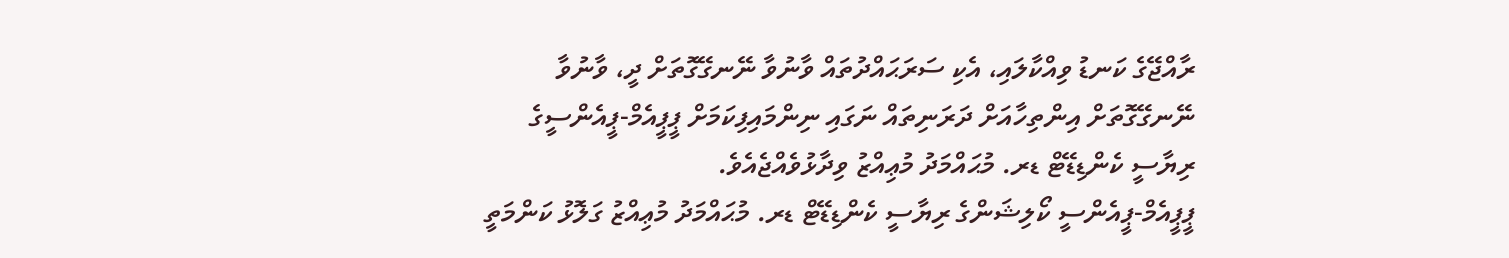ރާއްޖޭގެ ކަނޑު ވިއްކާލައި، އެކި ސަރަޙައްދުތައް ވާނުވާ ނޭނގޭގޮތަށް ދީ، ވާނުވާ ނޭނގޭގޮތަށް އިންތިހާއަށް ދަރަނިތައް ނަގައި ނިންމައިފިކަމަށް ޕީޕީއެމް-ޕީއެންސީގެ ރިޔާސީ ކެންޑިޑޭޓް ޑރ. މުޙައްމަދު މުޢިއްޒު ވިދާޅުވެއްޖެއެވެ.
ޕީޕީއެމް-ޕީއެންސީ ކޯލިޝަންގެ ރިޔާސީ ކެންޑިޑޭޓް ޑރ. މުޙައްމަދު މުޢިއްޒު ގަލޮޅު ކަންމަތީ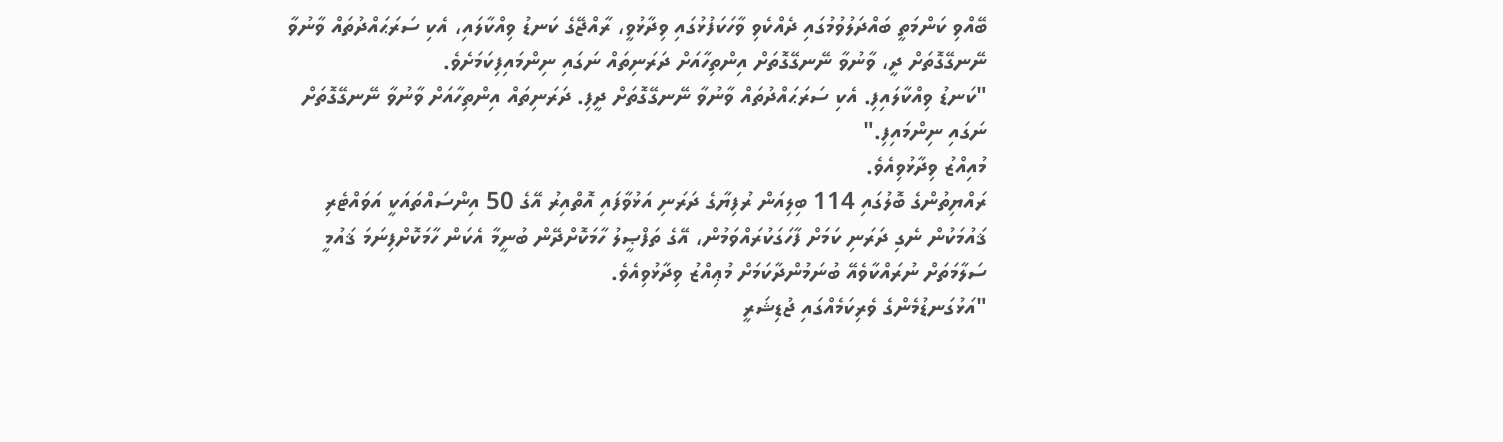ބޭއްވި ކަންމަތީ ބައްދަލުވުމުގައި ދެއްކެވި ވާހަކަފުޅުގައި ވިދާޅުވީ، ރާއްޖޭގެ ކަނޑު ވިއްކާލައި، އެކި ސަރަޙައްދުތައް ވާނުވާ ނޭނގޭގޮތަށް ދީ، ވާނުވާ ނޭނގޭގޮތަށް އިންތިހާއަށް ދަރަނިތައް ނަގައި ނިންމައިފިކަމަށެވެ.
"ކަނޑު ވިއްކާލައިފި. އެކި ސަރަޙައްދުތައް ވާނުވާ ނޭނގޭގޮތަށް ދީފި. ދަރަނިތައް އިންތިހާއަށް ވާނުވާ ނޭނގޭގޮތަށް ނަގައި ނިންމައިފި."
މުއިއްޒު ވިދާޅުވިއެވެ.
ރައްޔިތުންގެ ބޮލުގައި 114 ބިލިއަން ރުފިޔާގެ ދަރަނި އަޅުވާފައި އޮތްއިރު އޭގެ 50 އިންސައްތައަކީ އަވައްޓެރި ޤައުމަކުން ނެގި ދަރަނި ކަމަށް ފާހަގަކުރައްވަމުން، އޭގެ ތަފްޞީލު ހާމަކޮށްދޭން ބުނީމާ އެކަން ހާމަކޮށްފިނަމަ ޤައުމީ ސަލާމަތަށް ނުރައްކާވެއޭ ބުނަމުންދާކަމަށް މުޢިއްޒު ވިދާޅުވިއެވެ.
"އަޅުގަނޑުމެންގެ ވެރިކަމެއްގައި ޖުޑިޝަރީ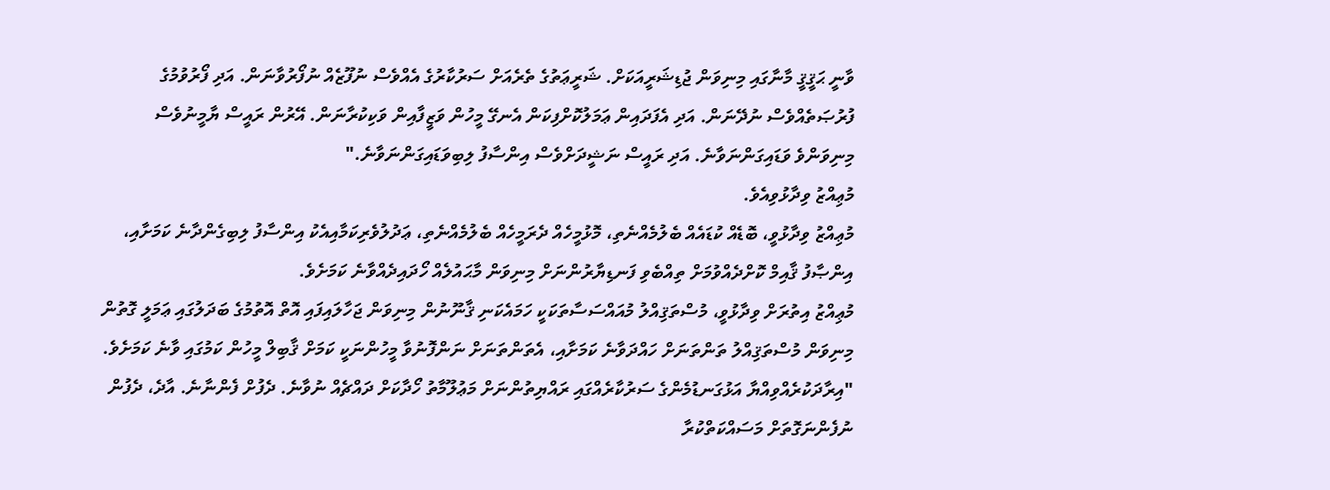ވާނީ ޙަޤީޤީ މާނާގައި މިނިވަން ޖުޑިޝަރީއަކަށް. ޝަރީޢަތުގެ ތެރެއަށް ސަރުކާރުގެ އެއްވެސް ނުފޫޒެއް ނުފޯރުވާނަން. އަދި ފޯރުވުމުގެ ފުރުޞަތެއްވެސް ނުދޭނަން. އަދި އެފަދައިން ޢަމަލުކޮށްފިކަން އެނގޭ މީހުން ވަޒީފާއިން ވަކިކުރާނަން. އޭރުން ރައީސް ޔާމީނުވެސް މިނިވަންވެ ވަޑައިގަންނަވާނެ. އަދި ރައީސް ނަޝީދަށްވެސް އިންސާފު ލިބިވަޑައިގަންނަވާނެ."
މުޢިއްޒު ވިދާޅުވިއެވެ.
މުޢިއްޒު ވިދާޅުވީ، ބޮޑެއް ކުޑައެއް ބެލުމެއްނެތި، މޮޅުމީހެއް ދެރަމީހެއް ބެލުމެއްނެތި، ޢަދުލުވެރިކަމާއިއެކު އިންސާފު ލިބިގެންދާނެ ކަމަށާއި، އިންޞާފު ޤާއިމް ކޮށްދެއްވުމަށް ތިއްބެވި ފަނޑިޔާރުންނަށް މިނިވަން މާޙައުލެއް ހޯދައިދެއްވާނެ ކަމަށެވެ.
މުޢިއްޒު އިތުރަށް ވިދާޅުވީ، މުސްތަޤިއްލު މުއައްސަސާތަކަކީ ހަމައެކަނި ޤާނޫނުން މިނިވަން ޖަހާލައިފައި އޮތް އޮތުމުގެ ބަދަލުގައި ޢަމަލީ ގޮތުން މިނިވަން މުސްތަޤިއްލު ތަންތަނަށް ހައްދަވާނެ ކަމަށާއި، އެތަންތަނަށް ނަންފޮނުވާ މީހުންނަކީ ކަމަށް ޤާބިލް މީހުން ކަމުގައި ވާނެ ކަމަށެވެ.
"އިރާދަކުރެއްވިއްޔާ އަޅުގަނޑުމެންގެ ސަރުކާރެއްގައި ރައްޔިތުންނަށް މަޢުލޫމާތު ހޯދާކަށް ދައްޗެއް ނުވާނެ. ދެފުށް ފެންނާނެ. އާދެ، ދެފުން ނުފެންނަގޮތަށް މަސައްކަތްކުރާ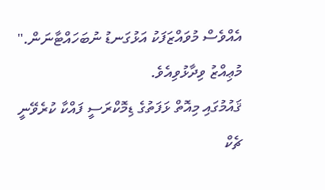އެއްވެސް މުވައްޒަފަކު އަޅުގަނޑު ނުބަހައްޓާނަން."
މުޢިއްޒު ވިދާޅުވިއެވެ.
ޤައުމުގައި މިއޮތް ޅަފަތުގެ ޑިމޮކްރަސީ ފައްކާ ކުރެވޭނީ ޗެކް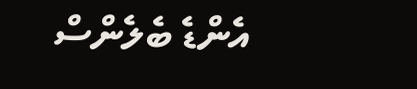އެންޑެ ބެލެންސް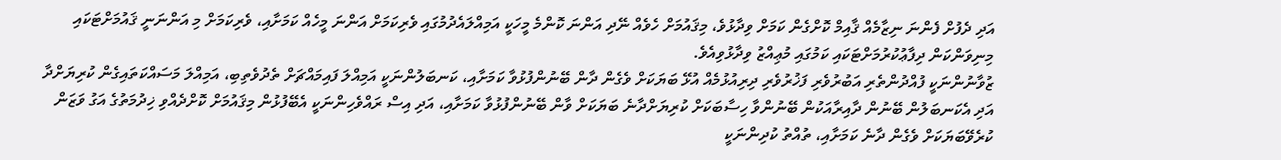އަދި ދެފުށް ފެންނަ ނިޒާމެއް ޤާއިމް ކޮށްގެން ކަމަށް ވިދާޅުވެ، މިޤައުމަށް ހެވެއް ނޭދި އަންނަ ކޮންމެ މީހަކީ އަމިއްލައެދުމުގައި ވެރިކަމަށް އަންނަ މީހެއް ކަމަށާއި، ވެރިކަމަށް މި އަންނަނީ ޤައުމަށްޓަކައި މިނިވަންކަން ދިފާޢުކުރުމަށްޓަކައި ކަމުގައި މުޢިއްޒު ވިދާޅުވިއެވެ.
ޒުވާނުންނަކީ ފުއްދުންތެރި އަބުރުވެރި ފަޚުރުވެރި ދިރިއުޅުމެއް އުޅޭ ބަޔަކަށް ވެގެން ދާން ބޭނުންފުޅުވާ ކަމަށާއި، ކަނބަލުންނަކީ އަމިއްލަ ފައިމައްޗަށް ތެދުވެތިބި، އަމިއްލަ މަސައްކަތައިގެން ކުރިޔަށްދާ އަދި އެކަނބަލުން ބޭނުން ދާއިރާއަކުން ބޭނުންވާ ހިސާބަކަށް ކުރިޔަށްދާނެ ބަޔަކަށް ވާން ބޭނުންފުޅުވާ ކަމަށާއި، އަދި އިސް ރައްވެހިންނަކީ އެބޭފުޅުން މިޤައުމަށް ކޮށްދެއްވި ޚިދުމަތުގެ އަގު ވަޒަން ކުރެވޭބަޔަކަށް ވެގެން ދާނެ ކަމަށާއި، ތުއްތު ކުދިންނަކީ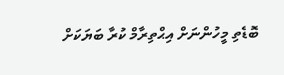ބޮޑެތި މީހުންނަށް އިޙްތިރާމް ކުރާ ބަޔަކަށް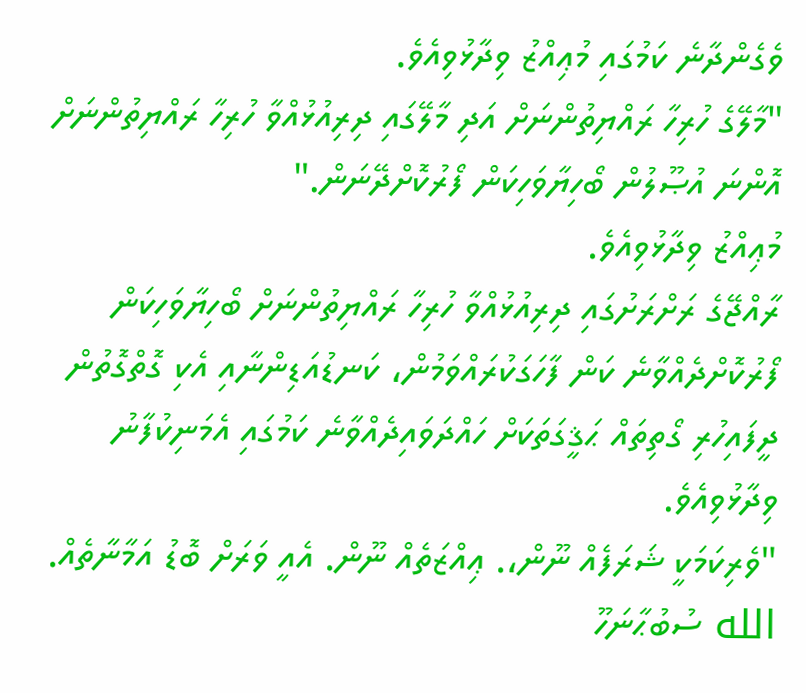ވެގެންދާނެ ކަމުގައި މުޢިއްޒު ވިދާޅުވިއެވެ.
"މާލޭގެ ހުރިހާ ރައްޔިތުންނަށް އަދި މާލޭގައި ދިރިއުޅުއްވާ ހުރިހާ ރައްޔިތުންނަށް އޮންނަ އުޞޫލުން ބޯހިޔާވަހިކަން ފޯރުކޮށްދޭނަން."
މުޢިއްޒު ވިދާޅުވިއެވެ.
ރާއްޖޭގެ ރަށްރަށުގައި ދިރިއުޅުއްވާ ހުރިހާ ރައްޔިތުންނަށް ބޯހިޔާވަހިކަން ފޯރުކޮށްދެއްވާނެ ކަން ފާހަގަކުރައްވަމުން، ކަނޑުއަޑިންނާއި އެކި ގޮތްގޮތުން ދީފައިހުރި ގޯތިތައް ޙަޤީގަތަކަށް ހައްދަވައިދެއްވާނެ ކަމުގައި އެމަނިކުފާނު ވިދާޅުވިއެވެ.
"ވެރިކަމަކީ ޝަރަފެއް ނޫން،. ޢިއްޒަތެއް ނޫން. އެއީ ވަރަށް ބޮޑު އަމާނާތެއް. الله ސުބުޙާނަހޫ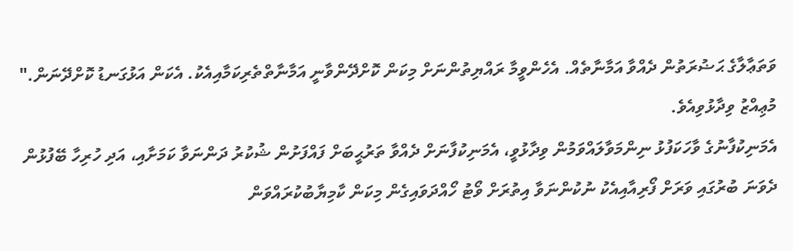ވަތަޢާލާގެ ޙަޟުރަތުން ދެއްވާ އަމާނާތެއް. އެހެންވީމާ ރައްޔިތުންނަށް މިކަން ކޮށްދޭންވާނީ އަމާނާތްތެރިކަމާއިއެކު. އެކަން އަޅުގަނޑު ކޮށްދޭނަން."
މުޢިއްޒު ވިދާޅުވިއެވެ.
އެމަނިކުފާނުގެ ވާހަކަފުޅު ނިންމަވާލައްވަމުން ވިދާޅުވީ، އެމަނިކުފާނަށް ދެއްވާ ތަރުޙީބަށް ފައްފަށުން ޝުކުރު ދަންނަވާ ކަމަށާއި، އަދި ހުރިހާ ބޭފުޅުން ދެވަނަ ބުރުގައި ވަރަށް ފޯރިއާއިއެކު ނުކުންނަވާ އިތުރަށް ވޯޓު ހޯއްދަވައިގެން މިކަން ކާމިޔާބުކުރައްވަން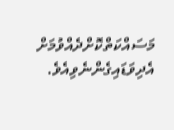މަސައްކަތްކޮށްދެއްވުމަށް އެދިވަޑައިގެންނެވިއެވެ.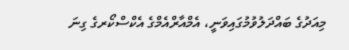މިއަދުގެ ބައްދަލުވުމުގައިވަނީ، އެމްއާރްއެމްގެ އެކްސްކޯރގެ ގިނަ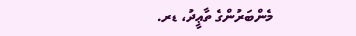މެންބަރުންގެ ތާޢީދު، ޑރ.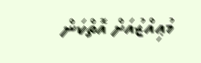މުޢިއްޒުއަށް އޮތްކަން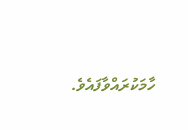ހާމަކުރައްވާފައެވެ.